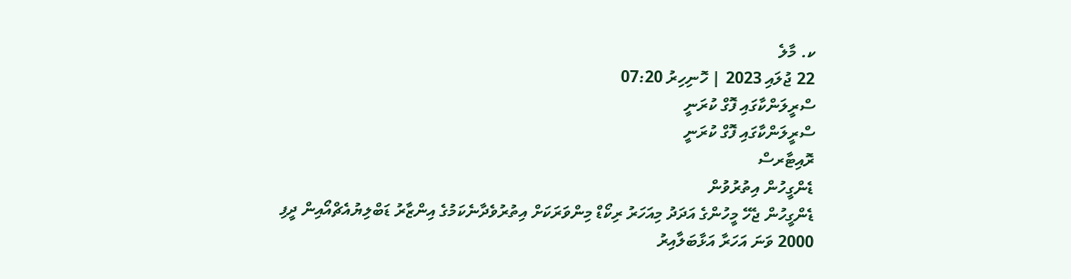ކ. މާލެ
22 ޖުލައި 2023 | ހޮނިހިރު 07:20
ސްރީލަންކާގައި ފޮގް ކުރަނީ
ސްރީލަންކާގައި ފޮގް ކުރަނީ
ރޮއިޓާރސް
ޑެންގީހުން އިތުރުވުން
ޑެންގީހުން ޖެހޭ މީހުންގެ އަދަދު މިއަހަރު ރިކޯޑް މިންވަރަކަށް އިތުރުވެދާނެކަމުގެ އިންޒާރު ޑަބްލިޔުއެޗްއޯއިން ދީފި
2000 ވަނަ އަހަރާ އަޅާބަލާއިރު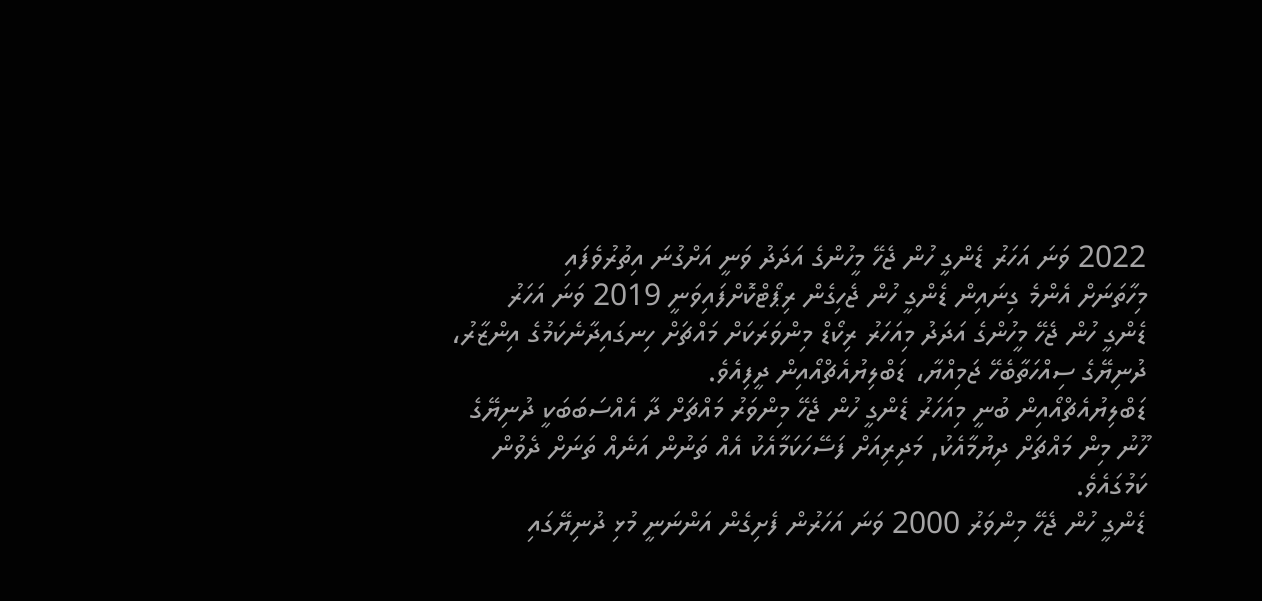2022 ވަނަ އަހަރު ޑެންގީ ހުން ޖެހޭ މީހުންގެ އަދަދު ވަނީ އަށްގުނަ އިތުރުވެފައި
މިހާތަނަށް އެންމެ ގިނައިން ޑެންގީ ހުން ޖެހިގެން ރިޕޯޓްކޮށްފައިވަނީ 2019 ވަނަ އަހަރު
ޑެންގީ ހުން ޖެހޭ މީހުންގެ އަދަދު މިއަހަރު ރިކޯޑް މިންވަރަކަށް މައްޗަށް ހިނގައިދާނެކަމުގެ އިންޒާރު، ދުނިޔޭގެ ސިއްހަތާބެހޭ ޖަމިއްޔާ، ޑަބްލިޔުއެޗްއޯއިން ދީފިއެވެ.
ޑަބްލިޔުއެޗްއޯއިން ބުނީ މިއަހަރު ޑެންގީ ހުން ޖެހޭ މިންވަރު މައްޗަށް ދާ އެއްސަބަބަކީ ދުނިޔޭގެ ހޫނު މިން މައްޗަށް ދިޔުމާއެކު, މަދިރިއަށް ފަސޭހަކަމާއެކު އެއް ތަނުން އަނެއް ތަނަށް ދެވުން ކަމުގައެވެ.
ޑެންގީ ހުން ޖެހޭ މިންވަރު 2000 ވަނަ އަހަރުން ފެށިގެން އަންނަނީ މުޅި ދުނިޔޭގައި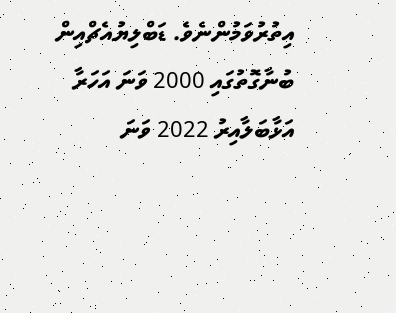އިތުރުވަމުންނެވެ. ޑަބްލިޔުއެޗްއިން ބުނާގޮތުގައި 2000 ވަނަ އަހަރާ އަޅާބަލާއިރު 2022 ވަނަ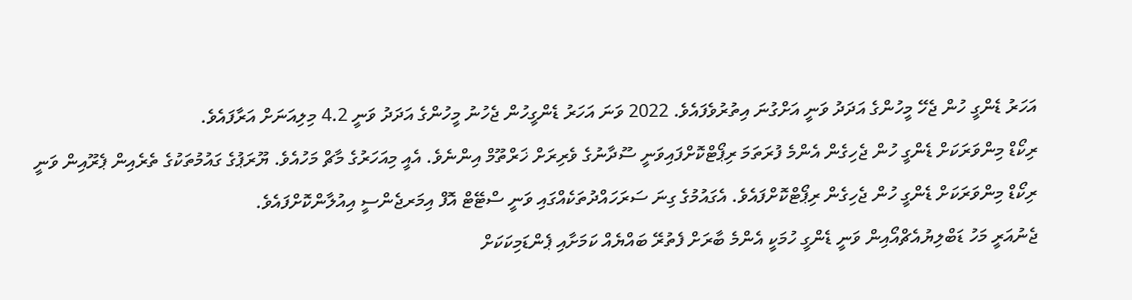އަހަރު ޑެންގީ ހުން ޖެހޭ މީހުންގެ އަދަދު ވަނީ އަށްގުނަ އިތުރުވެފައެވެ. 2022 ވަނަ އަހަރު ޑެންގީހުން ޖެހުނު މީހުންގެ އަދަދު ވަނީ 4.2 މިލިއަނަށް އަރާފައެވެ.
ރިކޯޑް މިންވަރަކަށް ޑެންގީ ހުން ޖެހިގެން އެންމެ ފުރަތަމަ ރިޕޯޓްކޮށްފައިވަނީ ސޫދާނުގެ ވެރިރަށް ޚަރްތޫމް އިންނެވެ. އެއީ މިއަހަރުގެ މާޗް މަހުއެވެ. ޔޫރަޕުގެ ގައުމުތަކުގެ ތެރެއިން ޕެރޫއިން ވަނީ ރިކޯޑް މިންވަރަކަށް ޑެންގީ ހުން ޖެހިގެން ރިޕޯޓްކޮށްފައެވެ. އެގައުމުގެ ގިނަ ސަރަހައްދުތަކެއްގައި ވަނީ ސްޓޭޓް އޮފް އިމަރޖެންސީ އިއުލާންކޮށްފައެވެ.
ޖެނުއަރީ މަހު ޑަބްލިޔުއެޗްއޯއިން ވަނީ ޑެންގީ ހުމަކީ އެންމެ ބާރަށް ފެތުރޭ ބައްޔެއް ކަމަށާއި ޕެންޑަމިކަކަށް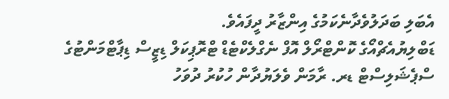އެބަލި ބަދަލުވެދާނެކަމުގެ އިންޒާރު ދީފައެވެ.
ޑަބްލިޔުއެޗްއޯގެ ކޮންޓްރޯލް އޮފް ނެގްލެކްޓެޑް ޓްރޮޕިކަލް ޑިޒީސް ޑިޕާޓްމަންޓުގެ ސްޕެޝަލިސްޓް ޑރ. ރާމަން ވެލަޔުދާން ހުކުރު ދުވަހު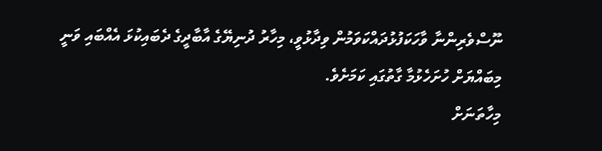ނޫސްވެރިންނާ ވާހަކަފުޅުދައްކަވަމުން ވިދާޅުވީ، މިހާރު ދުނިޔޭގެ އާބާދީގެ ދެބައިކުޅަ އެއްބައި ވަނީ މިބައްޔަށް ހުށަހެޅުމާ ގާތުގައި ކަމަށެވެ.
މިހާތަނަށް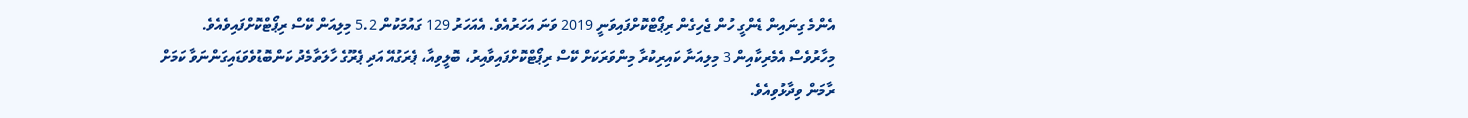އެންމެ ގިނައިން ޑެންގީ ހުން ޖެހިގެން ރިޕޯޓްކޮށްފައިވަނީ 2019 ވަނަ އަހަރުއެވެ. އެއަހަރު 129 ގައުމަކުން 5.2 މިލިއަން ކޭސް ރިޕޯޓްކޮށްފައިވެއެވެ.
މިހާރުވެސް އެމެރިކާއިން 3 މިލިއަނާ ކައިރިކުރާ މިންވަރަކަށް ކޭސް ރިޕޯޓްކޮށްފައިވާއިރު، ބޮލީވިއާ، ޕެރަގުއޭ އަދި ޕެރޫގެ ހާލަތާމެދު ކަންބޮޑުވެވަޑައިގަންނަވާ ކަމަށް ރާމަން ވިދާޅުވިއެވެ.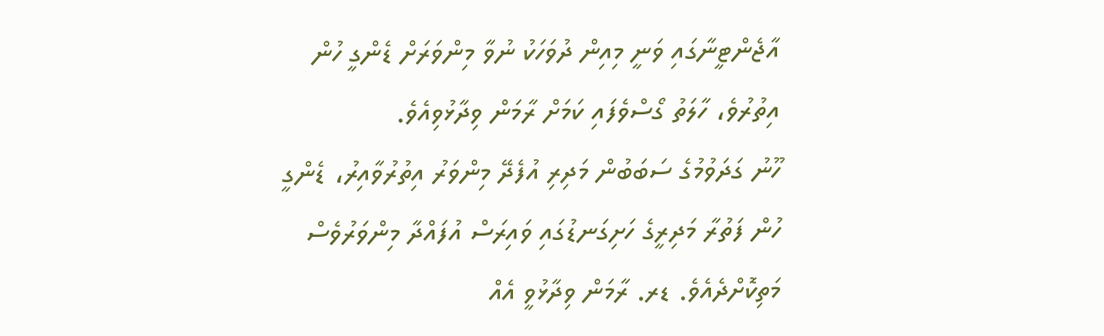އާޖެންޓީނާގައި ވަނީ މިއިން ދުވަހަކު ނުވާ މިންވަރަށް ޑެންގީ ހުން އިތުރުވެ، ހާލަތު ގޯސްވެފައި ކަމަށް ރާމަން ވިދާޅުވިއެވެ.
ހޫނު ގަދަވުމުގެ ސަބަބުން މަދިރި އުފެދޭ މިންވަރު އިތުރުވާއިރު، ޑެންގީ ހުން ފަތުރާ މަދިރީގެ ހަށިގަނޑުގައި ވައިރަސް އުފައްދާ މިންވަރުވެސް މަތިކޮށްދެއެވެ. ޑރ. ރާމަން ވިދާޅުވީ އެއް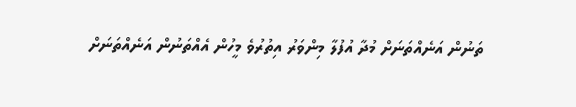ތަނުން އަނެއްތަނަށް މުދާ އުފުލާ މިންވަރު އިތުރުވެ މީހުން އެއްތަނުން އަނެއްތަނަށް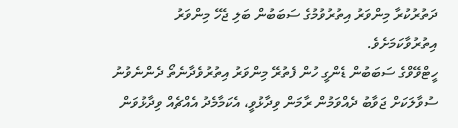ދަތުރުކުރާ މިންވަރު އިތުރުވުމުގެ ސަބަބުން ބަލި ޖެހޭ މިންވަރު އިތުރުވާކަމަށެވެ.
ހީޓްވޭވްގެ ސަބަބުން ޑެންގީ ހުން ފެތުރޭ މިންވަރު އިތުރުވެދާނެތޯ ދެންނެވުނު ސުވާލަކަށް ޖަވާބު ދެއްވަމުން ރާމަން ވިދާޅުވީ، އެކަމާމެދު އެއްޗެއް ވިދާޅުވަން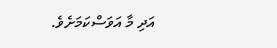އަދި މާ އަވަސްކަމަށެވެ.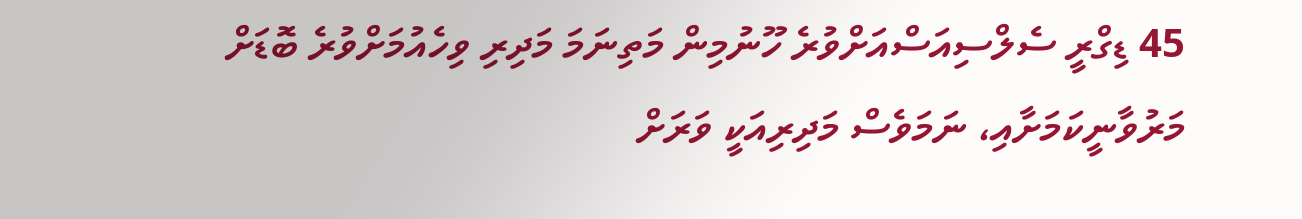45 ޑިގްރީ ސެލްސިއަސްއަށްވުރެ ހޫނުމިން މަތިނަމަ މަދިރި ވިހެއުމަށްވުރެ ބޮޑަށް މަރުވާނީކަމަށާއި، ނަމަވެސް މަދިރިއަކީ ވަރަށް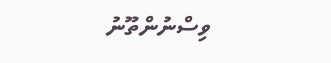ވިސްނުންތޫނު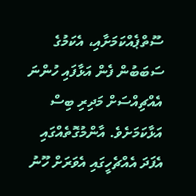ސޫތްޕެއްކަމަށާއި، އެކަމުގެ ސަބަބުން ފެން އަޅާފައި ހުންނަ އެއްޗިއްސަށް މަދިރި ބިސް އަޅާކަމަށެވެ. އާންމުގޮތެއްގައި އެފަދަ އެއްޗެހީގައި އެވަރަށް ހޫނު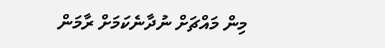މިން މައްޗަށް ނުދާނެކަމަށް ރާމަން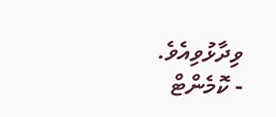ވިދާޅުވިއެވެ.
- ކޮމެންޓް